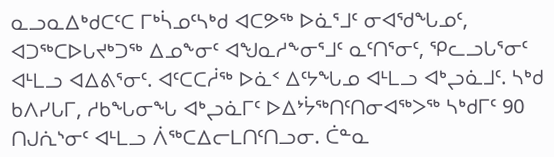ᓇᓗᓇᐃᒃᑯᑕᑦᑕ ᒥᒃᓵᓄᑦᓴᒃᑯ ᐊᑕᕗᖅ ᐅᓈᕐᒧᑦ ᓂᐊᖁᖓᓄᑦ, ᐊᑐᖅᑕᐅᒐᔪᒃᑐᖅ ᐃᓄᖕᓂᑦ ᐊᖑᓇᓱᖕᓂᕐᒧᑦ ᓇᑦᑎᕐᓂᑦ, ᕿᓚᓗᒐᕐᓂᑦ ᐊᒻᒪᓗ ᐊᐃᕕᕐᓂᑦ. ᐊᑦᑕᑕᓲᖅ ᐅᓈᑉ ᐃᑦᔭᖓᓄ ᐊᒻᒪᓗ ᐊᒃᖢᓈᒧᑦ. ᓴᒃᑯ ᑲᐱᓯᒐᒥ, ᓱᑲᖓᓂᖓ ᐊᒃᖢᓈᒥᑦ ᐅᐃᔾᔮᖅᑎᑦᑎᓂᐊᖅᐳᖅ ᓴᒃᑯᒥᑦ 90 ᑎᒍᕇᔅᓂᑦ ᐊᒻᒪᓗ ᐲᖅᑕᐃᓕᒪᑎᑦᑎᓗᓂ. ᑖᓐᓇ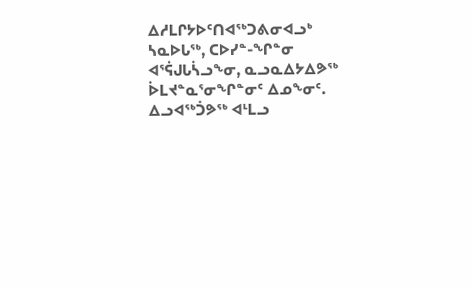ᐃᓱᒪᒋᔭᐅᑦᑎᐊᖅᑐᕕᓂᐊᓗᒃ ᓴᓇᐅᒐᖅ, ᑕᐅᓯᓐ-ᖏᓐᓂ ᐊᕐᕌᒍᒐᓵᓗᖕᓂ, ᓇᓗᓇᐃᔭᐃᕗᖅ ᐆᒪᔪᓐᓇᕐᓂᖏᓐᓂᑦ ᐃᓄᖕᓂᑦ. ᐃᓗᐊᖅᑑᕗᖅ ᐊᒻᒪᓗ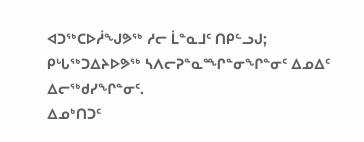ᐊᑐᖅᑕᐅᓲᖑᕗᖅ ᓱᓕ ᒫᓐᓇᒧᑦ ᑎᑭᓪᓗᒍ; ᑭᒡᒐᖅᑐᐃᔨᐅᕗᖅ ᓴᐱᓕᕈᓐᓇᙱᓐᓂᖏᓐᓂᑦ ᐃᓄᐃᑦ ᐃᓕᖅᑯᓯᖏᓐᓂᑦ.
ᐃᓄᒃᑎᑐᑦ